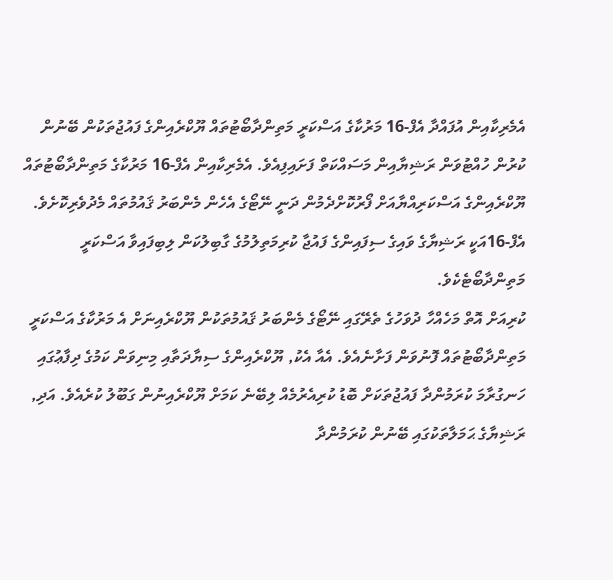އެމެރިކާއިން އުފައްދާ އެފް-16 މަރުކާގެ އަސްކަރީ މަތިންދާބޯޓުތައް ޔޫކްރެއިންގެ ފައުޖުތަކުން ބޭނުން ކުރުން ހުއްޓުވަން ރަޝިޔާއިން މަސައްކަތް ފަށައިފިއެވެ. އެމެރިކާއިން އެފް-16 މަރުކާގެ މަތިންދާބޯޓުތައް ޔޫކްރެއިންގެ އަސްކަރިއްޔާއަށް ފޯރުކޮށްދެމުން ދަނީ ނޭޓޯގެ އެހެން މެންބަރު ޤައުމުތައް މެދުވެރިކޮށެވެ. އެފް-16އަކީ ރަޝިޔާގެ ވައިގެ ސިފައިންގެ ފައުޖާ ކުރިމަތިލުމުގެ ގާބިލުކަން ލިބިފައިވާ އަސްކަރީ މަތިންދާބޯޓެކެވެ.
ކުރިއަށް އޮތް މަހެއްހާ ދުވަހުގެ ތެރޭގައި ނޭޓޯގެ މެންބަރު ޤައުމުތަކުން ޔޫކްރެއިނަށް އެ މަރުކާގެ އަސްކަރީ މަތިންދާބޯޓުތައް ފޮނުވަން ފަށާނެއެވެ. އެއާ އެކު, ޔޫކްރެއިންގެ ސިޔާދަތާއި މިނިވަން ކަމުގެ ދިފާޢުގައި ހަނގުރާމަ ކުރަމުންދާ ފައުޖުތަކަށް ބޮޑު ކުރިއެރުމެއް ލިބޭނެ ކަމަށް ޔޫކްރެއިނުން ގަބޫލު ކުރެއެވެ. އަދި, ރަޝިޔާގެ ޙަމަލާތަކުގައި ބޭނުން ކުރަމުންދާ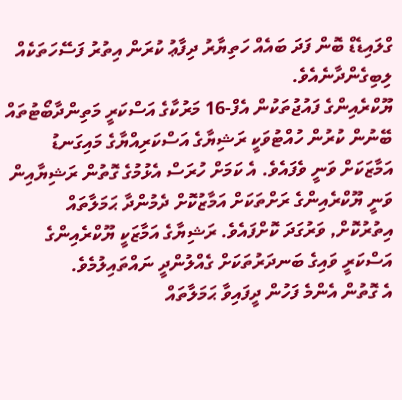ގްލައިޑެޑް ބޮން ފަދަ ބައެއް ހަތިޔާރު ދިފާޢު ކުރަން އިތުރު ފަސޭހަތަކެއް ލިބިގެންދާނެއެވެ.
ޔޫކްރެއިންގެ ފައުޖުތަކުން އެފް-16 މަރުކާގެ އަސްކަރީ މަތިންދާބޯޓުތައް ބޭނުން ކުރުން ހުއްޓުވަކީ ރަޝިޔާގެ އަސްކަރިއްޔާގެ މައިގަނޑު އަމާޒަކަށް ވަނީ ވެފައެވެ. އެ ކަމަށް ހުރަސް އެޅުމުގެ ގޮތުން ރަޝިޔާއިން ވަނީ ޔޫކްރެއިންގެ ރަށްތަކަށް އަމާޒުކޮށް ދެމުންދާ ޙަމަލާތައް އިތުރުކޮށް, ވަރުގަދަ ކޮށްފައެވެ. ރަޝިޔާގެ އަމާޒަކީ ޔޫކްރެއިންގެ އަސްކަރީ ވައިގެ ބަނދަރުތަކަށް ގެއްލުންދީ ނައްތައިލުމެވެ.
އެ ގޮތުން އެންމެ ފަހުން ދީފައިވާ ޙަމަލާތައް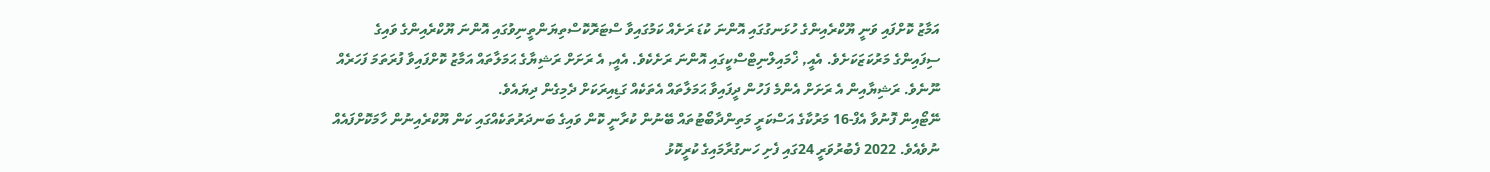އަމާޒު ކޮށްފައި ވަނީ ޔޫކްރެއިންގެ ހުޅަނގުގައި އޮންނަ ކުޑަ ރަށެއް ކަމުގައިވާ ސްޓަރޮކޮސްތިޔަންތީނިވުގައި އޮންނަ ޔޫކްރެއިންގެ ވައިގެ ސިފައިންގެ މަރުކަޒަކަށެވެ. އެއީ, ޚްމައިލްނިޓްސްކީގައި އޮންނަ ރަށެކެވެ. އެއީ, އެ ރަށަށް ރަޝިޔާގެ ޙަމަލާތައް އަމާޒު ކޮށްފައިވާ ފުރަތަމަ ފަހަރެއް ނޫނެވެ. ރަޝިޔާއިން އެ ރަށަށް އެންމެ ފަހުން ދީފައިވާ ޙަމަލާތައް އެތަކެއް ގަޑިއިރަކަށް ދެމިގެން ދިޔައެވެ.
ނޭޓޯއިން ފޮނުވާ އެފް-16 މަރުކާގެ އަސްކަރީ މަތިންދާބޯޓުތައް ބޭނުން ކުރާނީ ކޮން ވައިގެ ބަނދަރުތަކެއްގައި ކަން ޔޫކްރެއިނުން ހާމަކޮށްފައެއް ނުވެއެވެ. 2022 ފެބުރުވަރީ 24ގައި ފެށި ހަނގުރާމައިގެ ކުރީކޮޅު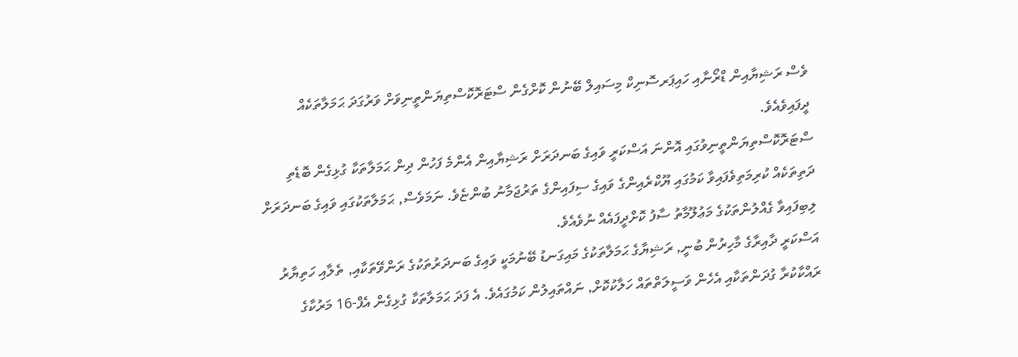ވެސް ރަޝިޔާއިން ޑްރޯނާއި ހައިޕަރސޮނިކް މިސައިލް ބޭނުން ކޮށްގެން ސްޓަރޮކޮސްތިޔަންތީނިވަށް ވަރުގަދަ ޙަމަލާތަކެއް ދީފައިވެއެވެ.
ސްޓަރޮކޮސްތިޔަންތީނިވުގައި އޮންނަ އަސްކަރީ ވައިގެ ބަނދަރަށް ރަޝިޔާއިން އެންމެ ފަހުން ދިން ޙަމަލާތަކާ ގުޅިގެން ބޮޑެތި ދަތިތަކެއް ކުރިމަތިވެފައިވާ ކަމުގައި ޔޫކްރެއިންގެ ވައިގެ ސިފައިންގެ ތަރުޖަމާނު ބުންޏެވެ. ނަމަވެސް, ޙަމަލާތަކުގައި ވައިގެ ބަނދަރަށް ލިބިފައިވާ ގެއްލުންތަކުގެ މަޢުލޫމާތު ސާފު ކޮށްދީފައެއް ނުވެއެވެ.
އަސްކަރީ ދާއިރާގެ މާހިރުން ބުނީ, ރަޝިޔާގެ ޙަމަލާތަކުގެ މައިގަނޑު ބޭނުމަކީ ވައިގެ ބަނދަރުތަކުގެ ރަންވޭތަކާއި, ތެލާއި ހަތިޔާރު ރައްކާކުރާ ގުދަންތަކާއި އެހެން ވަސީލަތްތައް ހަލާކުކޮށް, ނައްތައިލުން ކަމުގައެވެ. އެ ފަދަ ޙަމަލާތަކާ ގުޅިގެން އެފް-16 މަރުކާގެ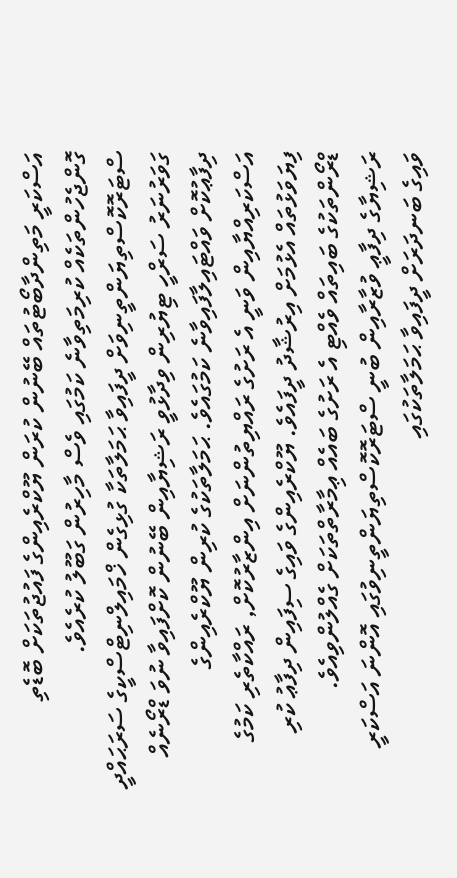އަސްކަރީ މަތިންދާބޯޓުތައް ބޭނުން ކުރަން ޔޫކްރެއިންގެ ފައުޖުތަކަށް ބޮޑެތި ގޮންޖެހުންތަކެއް ކުރިމަތިވާނެ ކަމުގައި ވެސް މާހިރުން ގަބޫލު ކުރެއެވެ.
ސްޓަރޮކޮސްތިޔަންތީނިވަށް ދީފައިވާ ޙަމަލާތަކާ ގުޅިގެން ޚްމައިލްނިޓްސްކީގެ ސަރަޙައްދީ ގަވަރުނަރު ސަރްހީ ޓިޔުރިން ވިދާޅުވީ ރަޝިޔާއިން ބޭނުން ކޮށްފައިވާ ނުވަ ޑްރޯނެއް ދިފާޢުކޮށް ވައްޓައިލާފައިވާނެ ކަމުގައެވެ. ޙަމަލާތަކުގެ ކުރިން ޔޫކްރެއިންގެ އަސްކަރިއްޔާއިން ވަނީ އެ ރަށުގެ ރައްޔިތުންނަށް އިންޒާރުކޮށް, ރައްކާތެރި ކަމުގެ ފިޔަވަޅުތައް އެޅުމަށް އިރުޝާދު ދީފައެވެ. ޔޫކްރެއިންގެ ވައިގެ ސިފައިން ދިފާޢު ކުރި ޑްރޯންތަކުގެ ބައިތައް ވެއްޓި އެ ރަށުގެ ބައެއް ޢިމާރާތްތަކަށް ގެއްލުންވިއެވެ.
ރަޝިޔާގެ ދިފާޢީ ވުޒާރާއިން ބުނީ ސްޓަރޮކޮސްތިޔަންތީނިވުގައި އޮންނަ އަސްކަރީ ވައިގެ ބަނދަރަށް ދީފައިވާ ޙަމަލާތަކުގައި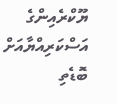ޔޫކްރެއިންގެ އަސްކަރިއްޔާއަށް ބޮޑެތި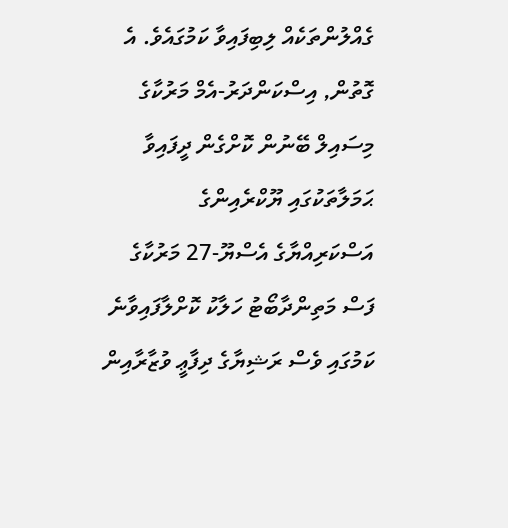ގެއްލުންތަކެއް ލިބިފައިވާ ކަމުގައެވެ. އެ ގޮތުން, އިސްކަންދަރު-އެމް މަރުކާގެ މިސައިލް ބޭނުން ކޮށްގެން ދީފައިވާ ޙަމަލާތަކުގައި ޔޫކްރެއިންގެ އަސްކަރިއްޔާގެ އެސްޔޫ-27 މަރުކާގެ ފަސް މަތިންދާބޯޓު ހަލާކު ކޮށްލާފައިވާނެ ކަމުގައި ވެސް ރަޝިޔާގެ ދިފާޢީ ވުޒާރާއިން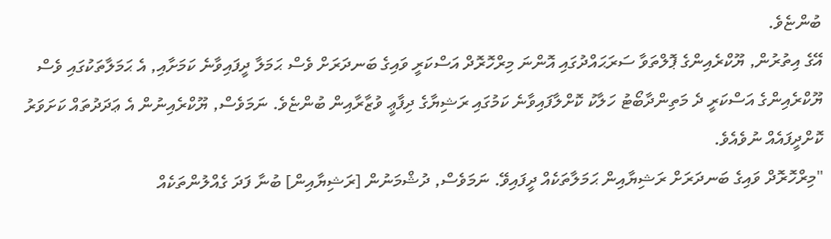ބުންޏެވެ.
އޭގެ އިތުރުން, ޔޫކްރެއިންގެ ޕޮލްތަވާ ސަރަޙައްދުގައި އޮންނަ މިރްހޮރޮދް އަސްކަރީ ވައިގެ ބަނދަރަށް ވެސް ޙަމަލާ ދީފައިވާނެ ކަމަށާއި, އެ ޙަމަލާތަކުގައި ވެސް ޔޫކްރެއިންގެ އަސްކަރީ ދެ މަތިންދާބޯޓު ހަލާކު ކޮށްލާފައިވާނެ ކަމުގައި ރަޝިޔާގެ ދިފާޢީ ވުޒާރާއިން ބުންޏެވެ. ނަމަވެސް, ޔޫކްރެއިނުން އެ ޢަދަދުތައް ކަށަވަރު ކޮށްދީފައެއް ނުވެއެވެ.
"މިރްހޮރޮދް ވައިގެ ބަނދަރަށް ރަޝިޔާއިން ޙަމަލާތަކެއް ދީފައިވޭ. ނަމަވެސް, ދުޝްމަނުން [ރަޝިޔާއިން] ބުނާ ފަދަ ގެއްލުންތަކެއް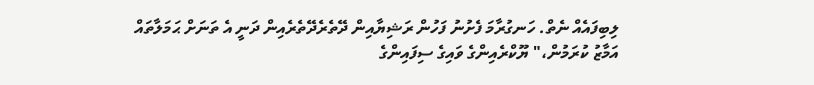ލިބިފައެއް ނެތް. ހަނގުރާމަ ފެށުނު ފަހުން ރަޝިޔާއިން ދޭތެރެދޭތެރެއިން ދަނީ އެ ތަނަށް ޙަމަލާތައް އަމާޒު ކުރަމުން،" ޔޫކްރެއިންގެ ވައިގެ ސިފައިންގެ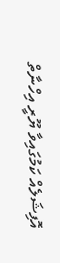އޮފިޝަލެއް ކަމުގައިވާ ޔޫރީ އިހްނާތް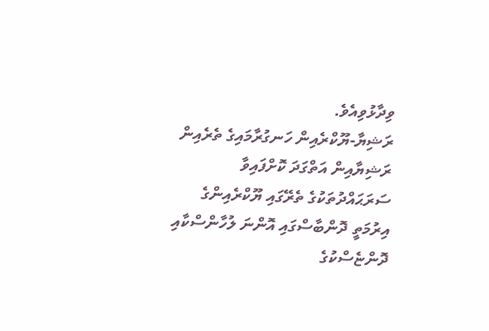ވިދާޅުވިއެވެ.
ރަޝިޔާ-ޔޫކްރެއިން ހަނގުރާމައިގެ ތެރެއިން ރަޝިޔާއިން އަތްގަދަ ކޮށްފައިވާ ސަރަޙައްދުތަކުގެ ތެރޭގައި ޔޫކްރެއިންގެ އިރުމަތީ ދޮންބާސްގައި އޮންނަ ލުހާންސްކާއި ދޮންޏެސްކުގެ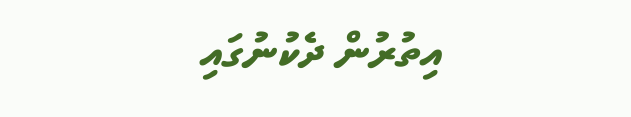އިތުރުން ދެކުނުގައި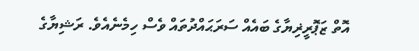އޮތް ޒަޕޮރީޜިޔާގެ ބައެއް ސަރަޙައްދުތައް ވެސް ހިމެނެއެވެ. ރަޝިޔާގެ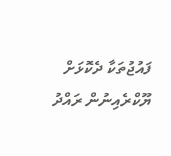ފައުޖުތަކާ ދެކޮޅަށް ޔޫކްރެއިނުން ރައްދު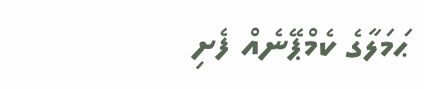ޙަމަލާގެ ކެމްޕޭނެއް ފެށި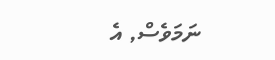ނަމަވެސް, އެ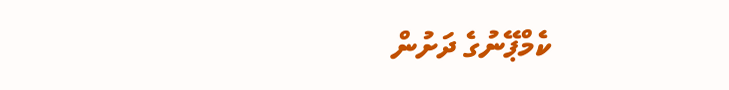ކެމްޕޭނުގެ ދަށުން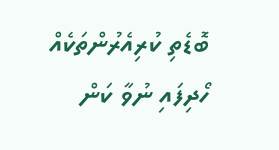ބޮޑެތި ކުރިއެރުންތަކެއް ހޯދިފައި ނުވާ ކަން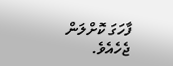ފާހަގަ ކޮށްލަން ޖެހެއެވެ.